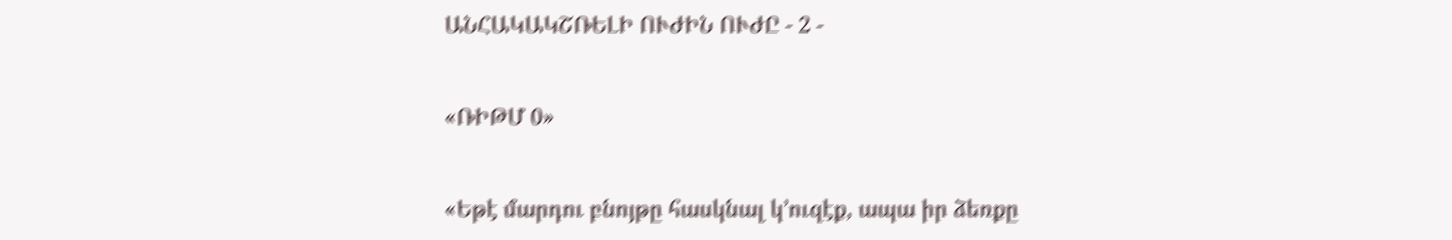ԱՆՀԱԿԱԿՇՌԵԼԻ ՈՒԺԻՆ ՈՒԺԸ - 2 -

«ՌԻԹՄ 0»

«Եթէ մարդու բնոյթը հասկնալ կ՚ուզէք, ապա իր ձեռքը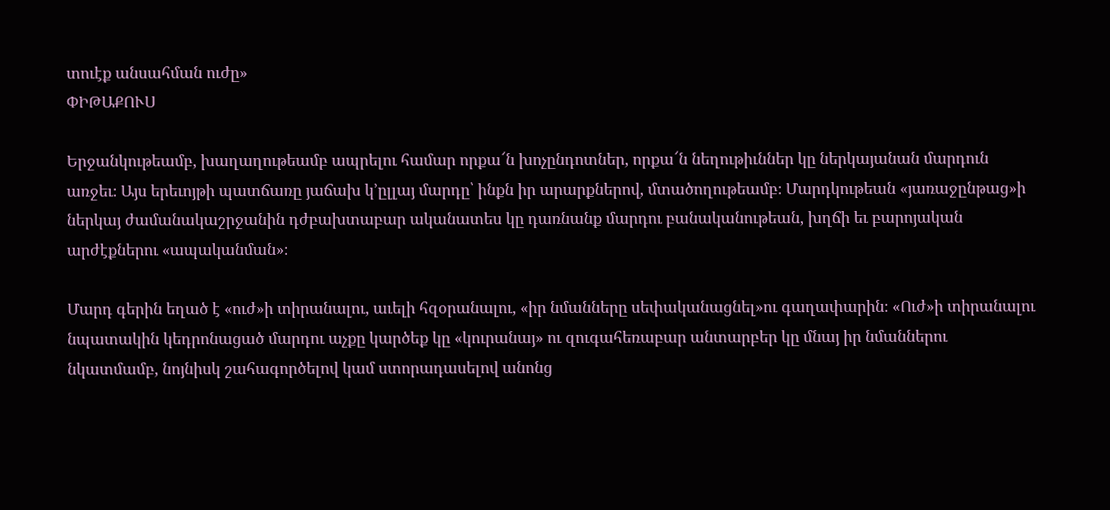տուէք անսահման ուժը»
ՓԻԹԱՔՈՒՍ

Երջանկութեամբ, խաղաղութեամբ ապրելու համար որքա՜ն խոչընդոտներ, որքա՜ն նեղութիւններ կը ներկայանան մարդուն առջեւ։ Այս երեւոյթի պատճառը յաճախ կ՚ըլլայ մարդը՝ ինքն իր արարքներով, մտածողութեամբ։ Մարդկութեան «յառաջընթաց»ի ներկայ ժամանակաշրջանին դժբախտաբար ականատես կը դառնանք մարդու բանականութեան, խղճի եւ բարոյական արժէքներու «ապականման»։

Մարդ գերին եղած է «ուժ»ի տիրանալու, աւելի հզօրանալու, «իր նմանները սեփականացնել»ու գաղափարին։ «Ուժ»ի տիրանալու նպատակին կեդրոնացած մարդու աչքը կարծեք կը «կուրանայ» ու զուգահեռաբար անտարբեր կը մնայ իր նմաններու նկատմամբ, նոյնիսկ շահագործելով կամ ստորադասելով անոնց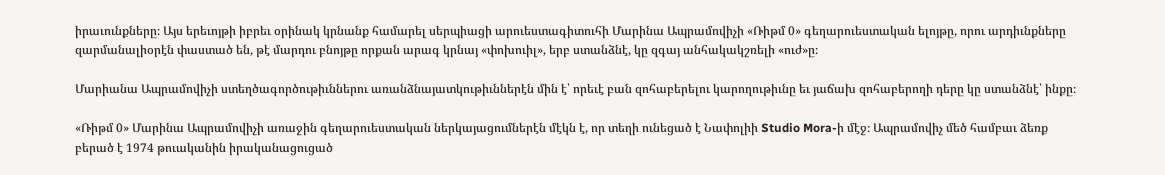իրաւունքները։ Այս երեւոյթի իբրեւ օրինակ կրնանք համարել սերպիացի արուեստագիտուհի Մարինա Ապրամովիչի «Ռիթմ 0» գեղարուեստական ելոյթը, որու արդիւնքները զարմանալիօրէն փաստած են, թէ մարդու բնոյթը որքան արագ կրնայ «փոխուիլ», երբ ստանձնէ, կը զգայ անհակակշռելի «ուժ»ը։

Մարիանա Ապրամովիչի ստեղծագործութիւններու առանձնայատկութիւններէն մին է՝ որեւէ բան զոհաբերելու կարողութիւնը եւ յաճախ զոհաբերողի դերը կը ստանձնէ՝ ինքը։

«Ռիթմ 0» Մարինա Ապրամովիչի առաջին գեղարուեստական ներկայացումներէն մէկն է, որ տեղի ունեցած է Նափոլիի Studio Mora-ի մէջ։ Ապրամովիչ մեծ համբաւ ձեռք բերած է 1974 թուականին իրականացուցած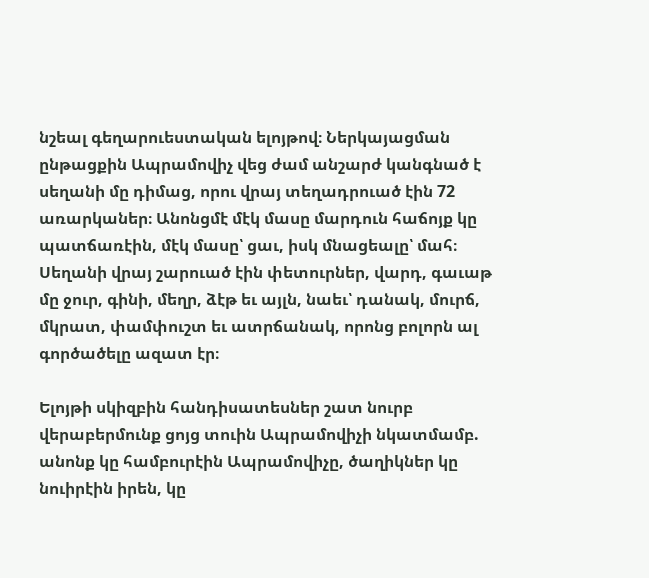նշեալ գեղարուեստական ելոյթով։ Ներկայացման ընթացքին Ապրամովիչ վեց ժամ անշարժ կանգնած է սեղանի մը դիմաց, որու վրայ տեղադրուած էին 72 առարկաներ։ Անոնցմէ մէկ մասը մարդուն հաճոյք կը պատճառէին, մէկ մասը՝ ցաւ, իսկ մնացեալը՝ մահ։ Սեղանի վրայ շարուած էին փետուրներ, վարդ, գաւաթ մը ջուր, գինի, մեղր, ձէթ եւ այլն, նաեւ՝ դանակ, մուրճ, մկրատ, փամփուշտ եւ ատրճանակ, որոնց բոլորն ալ գործածելը ազատ էր։

Ելոյթի սկիզբին հանդիսատեսներ շատ նուրբ վերաբերմունք ցոյց տուին Ապրամովիչի նկատմամբ. անոնք կը համբուրէին Ապրամովիչը, ծաղիկներ կը նուիրէին իրեն, կը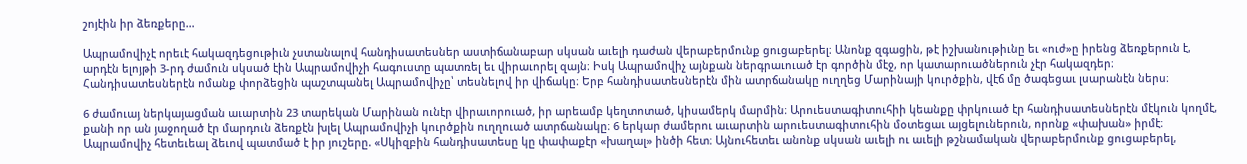շոյէին իր ձեռքերը…

Ապրամովիչէ որեւէ հակազդեցութիւն չստանալով հանդիսատեսներ աստիճանաբար սկսան աւելի դաժան վերաբերմունք ցուցաբերել։ Անոնք զգացին, թէ իշխանութիւնը եւ «ուժ»ը իրենց ձեռքերուն է, արդէն ելոյթի 3-րդ ժամուն սկսած էին Ապրամովիչի հագուստը պատռել եւ վիրաւորել զայն։ Իսկ Ապրամովիչ այնքան ներգրաւուած էր գործին մէջ, որ կատարուածներուն չէր հակազդեր։ Հանդիսատեսներէն ոմանք փորձեցին պաշտպանել Ապրամովիչը՝ տեսնելով իր վիճակը։ Երբ հանդիսատեսներէն մին ատրճանակը ուղղեց Մարինայի կուրծքին, վէճ մը ծագեցաւ լսարանէն ներս։

6 ժամուայ ներկայացման աւարտին 23 տարեկան Մարինան ունէր վիրաւորուած, իր արեամբ կեղտոտած, կիսամերկ մարմին։ Արուեստագիտուհիի կեանքը փրկուած էր հանդիսատեսներէն մէկուն կողմէ, քանի որ ան յաջողած էր մարդուն ձեռքէն խլել Ապրամովիչի կուրծքին ուղղուած ատրճանակը։ 6 երկար ժամերու աւարտին արուեստագիտուհին մօտեցաւ այցելուներուն, որոնք «փախան» իրմէ։ Ապրամովիչ հետեւեալ ձեւով պատմած է իր յուշերը. «Սկիզբին հանդիսատեսը կը փափաքէր «խաղալ» ինծի հետ։ Այնուհետեւ անոնք սկսան աւելի ու աւելի թշնամական վերաբերմունք ցուցաբերել,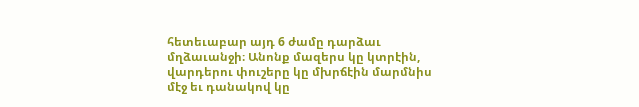հետեւաբար այդ 6 ժամը դարձաւ մղձաւանջի։ Անոնք մազերս կը կտրէին, վարդերու փուշերը կը մխրճէին մարմնիս մէջ եւ դանակով կը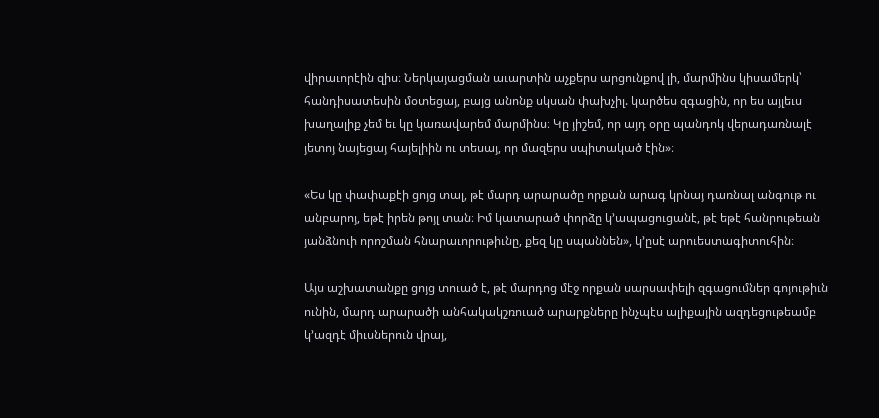վիրաւորէին զիս։ Ներկայացման աւարտին աչքերս արցունքով լի, մարմինս կիսամերկ՝ հանդիսատեսին մօտեցայ, բայց անոնք սկսան փախչիլ. կարծես զգացին, որ ես այլեւս խաղալիք չեմ եւ կը կառավարեմ մարմինս։ Կը յիշեմ, որ այդ օրը պանդոկ վերադառնալէ յետոյ նայեցայ հայելիին ու տեսայ, որ մազերս սպիտակած էին»։

«Ես կը փափաքէի ցոյց տալ, թէ մարդ արարածը որքան արագ կրնայ դառնալ անգութ ու անբարոյ, եթէ իրեն թոյլ տան։ Իմ կատարած փորձը կ՚ապացուցանէ, թէ եթէ հանրութեան յանձնուի որոշման հնարաւորութիւնը, քեզ կը սպաննեն», կ՚ըսէ արուեստագիտուհին։

Այս աշխատանքը ցոյց տուած է, թէ մարդոց մէջ որքան սարսափելի զգացումներ գոյութիւն ունին, մարդ արարածի անհակակշռուած արարքները ինչպէս ալիքային ազդեցութեամբ կ՚ազդէ միւսներուն վրայ,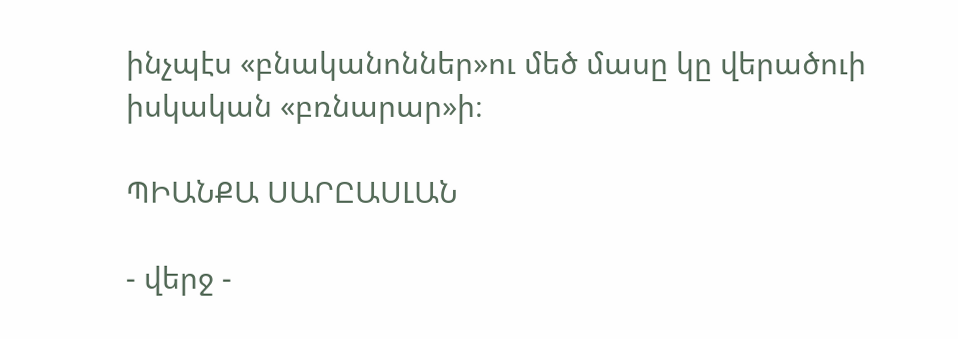ինչպէս «բնականոններ»ու մեծ մասը կը վերածուի իսկական «բռնարար»ի։

ՊԻԱՆՔԱ ՍԱՐԸԱՍԼԱՆ

- վերջ -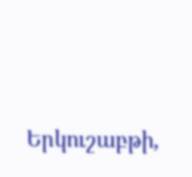Երկուշաբթի,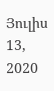Յուլիս 13, 2020